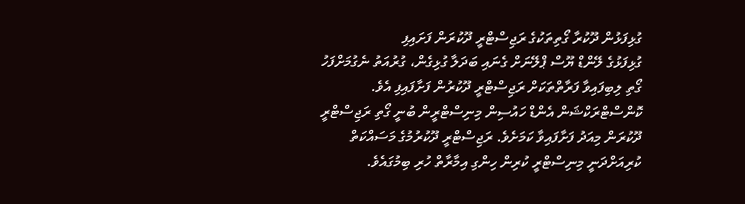ގުޅިފަޅުން ދޫކުރާ ގޯތިތަކުގެ ރަޖިސްޓްރީ ދޫކުރަން ފަށައިފި
ގުޅިފަޅުގެ ލޭންޑް ޔޫސް ޕްލޭނަށް ގެނައި ބަދަލާ ގުޅިގެން، ގުރުއަތު ނެގުމަށްފަހު ގޯތި ލިބިފައިވާ ފަރާތްތަކަށް ރަޖިސްޓްރީ ދޫކުރުން ފަށާފައިފި އެވެ.
ކޮންސްޓްރަކްޝަން އެންޑް ހައުސިން މިނިސްޓްރީން ބުނީ ގޯތި ރަޖިސްޓްރީ ދޫކުރަން މިއަދު ފަށާފައިވާ ކަމަށެވެ. ރަޖިސްޓްރީ ދޫކުރުމުގެ މަސައްކަތް ކުރިއަށްދަނީ މިނިސްޓްރީ ކުރިން ހިންގި އިމާރާތް ހުރި ބިމުގައެވެ.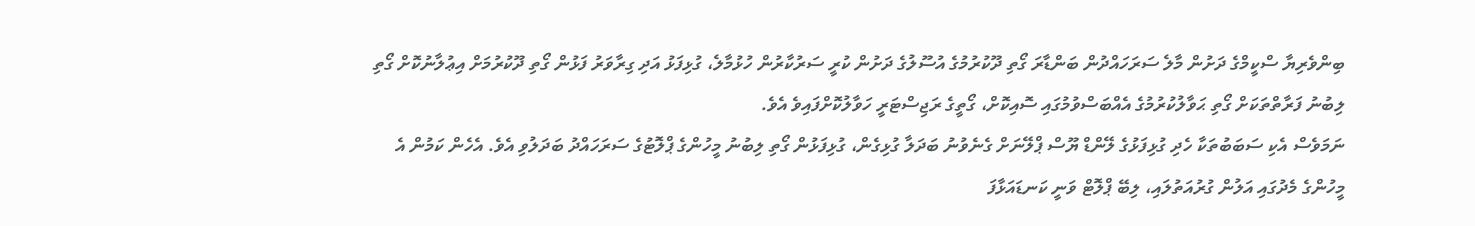ބިންވެރިޔާ ސްކީމްގެ ދަށުން މާލެ ސަރަހައްދުން ބަންޑާރަ ގޯތި ދޫކުރުމުގެ އުސޫލުގެ ދަށުން ކުރީ ސަރުކާރުން ހުޅުމާލެ، ގުޅިފަޅު އަދި ގިރާވަރު ފަޅުން ގޯތި ދޫކުރުމަށް އިޢުލާނުކޮށް ގޯތި ލިބުނު ފަރާތްތަކަށް ގޯތި ޙަވާލުކުރުމުގެ އެއްބަސްވުމުގައި ސޮއިކޮށް، ގޯތީގެ ރަޖިސްޓަރީ ހަވާލުކޮށްފައިވެ އެވެ.
ނަމަވެސް އެކި ސަބަބުތަކާ ހެދި ގުޅިފަޅުގެ ލޭންޑް ޔޫސް ޕްލޭނަށް ގެނެވުނު ބަދަލާ ގުޅިގެން، ގުޅިފަޅުން ގޯތި ލިބުނު މީހުންގެ ޕްލޮޓުގެ ސަރަހައްދު ބަދަލުވި އެވެ. އެހެން ކަމުން އެ މީހުންގެ މެދުގައި އަލުން ގުރުއަތުލައި، ލިބޭ ޕްލޮޓް ވަނީ ކަނޑައަޅާފަ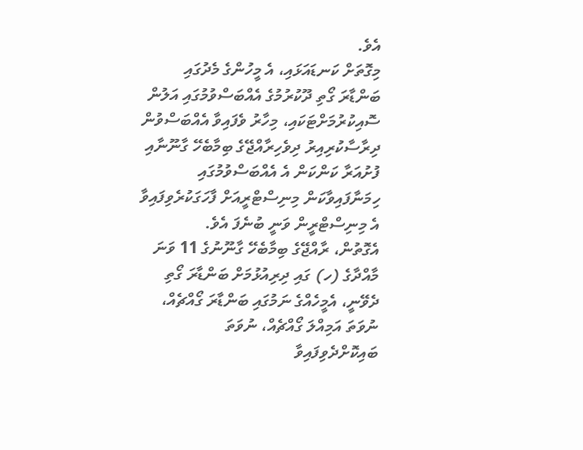އެވެ.
މިގޮތަށް ކަނޑައަޅައި، އެ މީހުންގެ މެދުގައި ބަންޑާރަ ގޯތި ދޫކުރުމުގެ އެއްބަސްވުމުގައި އަލުން ސޮއިކުރުމަށްޓަކައި، މިހާރު ވެފައިވާ އެއްބަސްވުން ދިރާސާކުރިއިރު ދިވެހިރާއްޖޭގެ ބިމާބެހޭ ގާނޫނާއި ފުށުއަރާ ކަންކަން އެ އެއްބަސްވުމުގައި ހިމަނާފައިވާކަން މިނިސްޓްރީއަށް ފާހަގަކުރެވިފައިވާ އެ މިނިސްޓްރީން ވަނީ ބުނެފަ އެވެ.
އެގޮތުން، ރާއްޖޭގެ ބިމާބެހޭ ގާނޫނުގެ 11 ވަނަ މާއްދާގެ (ހ) ގައި ދިރިއުޅުމަށް ބަންޑާރަ ގޯތި ދެވޭނީ، އެމީހެއްގެ ނަމުގައި ބަންޑާރަ ގޯއްޗެއް، ނުވަތަ އަމިއްލަ ގޯއްޗެއް، ނުވަތަ ބައިކޮށްދެވިފައިވާ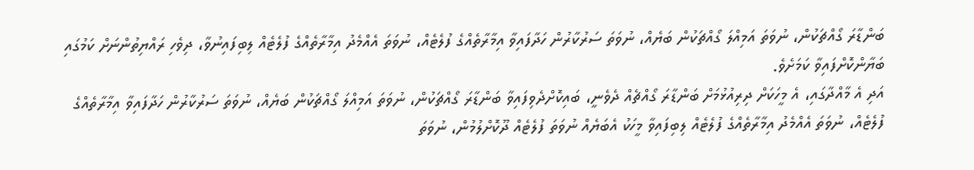ބަންޑާރަ ގޯއްޗަކުން، ނުވަތަ އަމިއްލަ ގޯއްޗަކުން ބަޔެއް، ނުވަތަ ސަރުކާރުން ހަދާފައިވާ އިމާރާތެއްގެ ފުލެޓެއް، ނުވަތަ އެއްމެދު އިމާރާތެއްގެ ފުލެޓެއް ލިބިފައިނުވާ، ދިވެހި ރައްޔިތުންނަށް ކަމުގައި ބަޔާންކޮށްފައިވާ ކަމަށެވެ.
އަދި އެ މާއްދާގައި، އެ މީހަކަށް ދިރިއުޅުމަށް ބަންޑާރަ ގޯއްޗެއް ދެވެނީ، ބައިކޮށްދެވިފައިވާ ބަންޑާރަ ގޯއްޗަކުން، ނުވަތަ އަމިއްލަ ގޯއްޗަކުން ބަޔެއް، ނުވަތަ ސަރުކާރުން ހަދާފައިވާ އިމާރާތެއްގެ ފުލެޓެއް، ނުވަތަ އެއްމެދު އިމާރާތެއްގެ ފުލެޓެއް ލިބިފައިވާ މީހަކު އެބަޔެއް ނުވަތަ ފުލެޓެއް ދޫކޮށްލުމުން، ނުވަތަ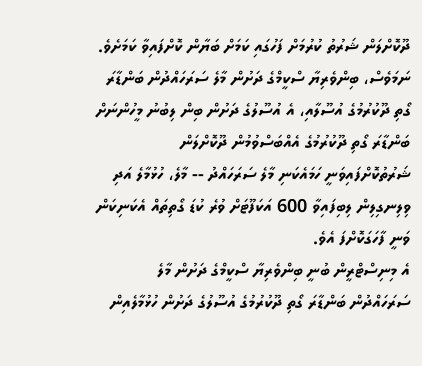ދޫކޮށްލަން ޝަރުތު ކުރުމަށް ފަހުގައި ކަމަށް ބަޔާން ކޮށްފައިވާ ކަމަށެވެ.
ނަމަވެސް، ބިންވެރިޔާ ސްކީމްގެ ދަށުން މާލެ ސަރަހައްދުން ބަންޑާރަ ގޯތި ދޫކުރުމުގެ އުސޫލާއި، އެ އުސޫލުގެ ދަށުން ބިން ލިބުނު މީހުންނަށް ބަންޑާރަ ގޯތި ދޫކުރުމުގެ އެއްބަސްވުމުން ދޫކޮށްލަން ޝަރުތުކޮށްފައިވަނީ ހަމައެކަނި މާލެ ސަރަހައްދު -- މާލެ، ހުޅުމާލެ އަދި ވިލިނގިލިން ލިބިފައިވާ 600 އަކަފޫޓަށް ވުރެ ކުޑަ ގޯތިތައް އެކަނިކަން ވަނީ ފާހަގަކޮށްފަ އެވެ.
އެ މިނިސްޓްރީން ބުނީ ބިންވެރިޔާ ސްކީމްގެ ދަށުން މާލެ ސަރަހައްދުން ބަންޑާރަ ގޯތި ދޫކުރުމުގެ އުސޫލުގެ ދަށުން ހުޅުމާލެއިން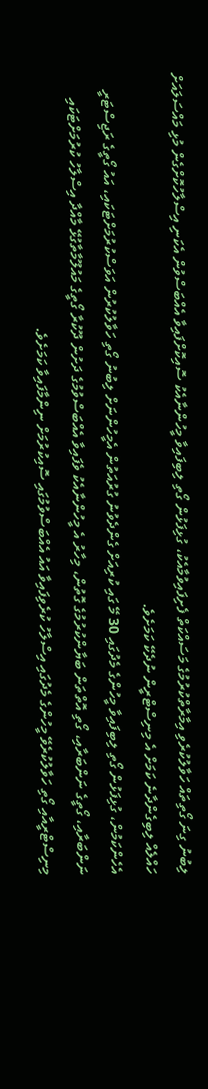ލިބުނު ގިނަ ގޯތިތައް ހަވާލުކުރެވި އިމާރާތްކުރުމުގެ މަސައްކަތް ފެށިފައިވުމާއެކު، ގުޅިފަޅުން ގޯތި ލިބިފައިވާ މީހުންނާއެކު ސޮއިކޮށްފައިވާ އެއްބަސްވުން އެކަނި އިސްލާހުކޮށްގެން މުޅި މައްސަލައަށް ހައްލެއް ލިބިގެންދާނެ ކަމަށް އެ މިނިސްޓްރީން ނުދެކޭ ކަމަށެވެ.
އެހެންކަމުން، ގުޅިފަޅުން ގޯތި ލިބިފައިވާ މީހުންގެ މެދުގައި 30 މޭ ގައި ކުރިއަށް ގެންދެވުނު ގުރުއަތުން އެމީހުންނަށް ލިބުނު ގޯތި ހަވާލުކުރުން އަވަސްކުރުމަށްޓަކައި، އައު ގޯތީގެ ރަޖިސްޓަރީ ނަންބަރާއި، ގޯތީގެ ނަންބަރާއި، ގޯތި އޮތްތަން ބަޔާންކުރުމުގެ ގޮތުން، މިހާރު އެ މީހުންނާއެކު ވެފައިވާ އެއްބަސްވުމުގެ ދަށުން ދޫކުރާ ގޯތީގެ މައުލޫމާތާގުޅޭ މާއްދާ އިސްލާހު ކުރުމަށްޓަކައި މިނިސްޓްރީއާއި ގޯތި ހަވާލުކުރެވޭ މީހުންގެ މެދުގައި އިސްލާހު ކުރެވިފައިވާ އައު އެއްބަސްވުމުގައި ސޮއިކުރުމަށް ނިންމާފައިވާ ކަމަށެވެ.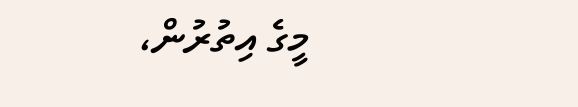މީގެ އިތުރުން،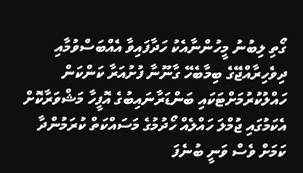ގޯތި ލިބުނު މީހުންނާއެކު ހަދާފައިވާ އެއްބަސްވުމާއި ދިވެހިރާއްޖޭގެ ބިމާބެހޭ ގާނޫނާ ފުށުއަރާ ކަންކަން ހައްލުކުރުމަށްޓަކައި ބަންޑަރާނައިބުގެ އޮފީހާ މަޝްވަރާކޮށް އެކަމުގައި ޖުމްލަ ހައްލެއް ހޯދުމުގެ މަސައްކަތް ކުރަމުންދާ ކަމަށް ވެސް ވަނީ ބުނެފަ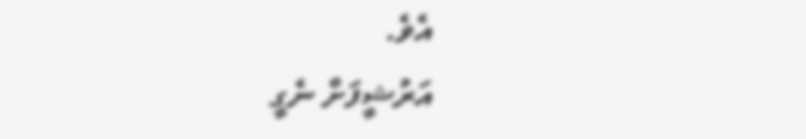އެވެ.
އަރުޝީފަށް ނެގީ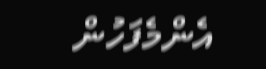އެންމެފަހުން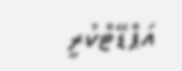އަޕްޑޭޓްކުރީ